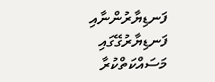ފަނޑިޔާރުންނާއި ފަނޑިޔާރުގޭގައި މަސައްކަތްކުރާ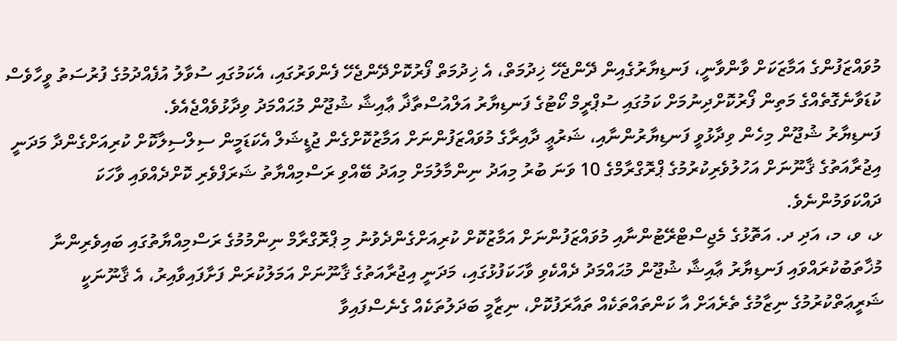މުވައްޒަފުންގެ އަމާޒަކަށް ވާންވާނީ، ފަނޑިޔާރުގެއިން ދޭންޖެހޭ ޚިދުމަތް، އެ ޚިދުމަތް ފޯރުކޮށްދޭންޖެހޭ ފެންވަރުގައި، އެކަމުގައި ސުވާލު އުފެއްދުމުގެ ފުރުސަތު ވީހާވެސް ކުޑަވާނެގޮތެއްގެ މަތިން ފޯރުކޮށްދިނުމަށް ކަމުގައި ސުޕްރީމް ކޯޓުގެ ފަނޑިޔާރު އަލްއުސްތާޛާ ޢާއިޝާ ޝުޖޫން މުޙައްމަދު ވިދާޅުވެއްޖެއެވެ.
ފަނޑިޔާރު ޝުޖޫން މިހެން ވިދާޅުވީ ފަނޑިޔާރުންނާއި، ޝަރުޢީ ދާއިރާގެ މުވައްޒަފުންނަށް އަމާޒުކޮށްގެން ޖުޑީޝަލް އެކަޑަމީން ސިލްސިލާކޮށް ކުރިއަށްގެންދާ މަދަނީ އިޖުރާއަތުގެ ޤާނޫނަށް އަހުލުވެރިކުރުމުގެ ޕްރޮގްރާމްގެ 10 ވަނަ ބުރު މިއަދު ނިންމާލުމަށް މިއަދު ބޭއްވި ރަސްމިއްޔާތު ޝަރަފްވެރި ކޮށްދެއްވައި ވާހަކަ ދައްކަވަމުންނެވެ.
ޅ، ވ، މ، އަދި ދ. އަތޮޅުގެ މެޖިސްޓްރޭޓުންނާއި މުވައްޒަފުންނަށް އަމާޒުކޮށް ކުރިއަށްގެންދެވުނު މި ޕްރޮގްރާމް ނިންމުމުގެ ރަސްމިއްޔާތުގައި ބައިވެރިންނާ މުޚާތަބުކުރައްވައި ފަނޑިޔާރު ޢާއިޝާ ޝުޖޫން މުޙައްމަދު ދެއްކެވި ވާހަކަފުޅުގައި، މަދަނީ އިޖުރާއަތުގެ ޤާނޫނަށް އަމަލުކުރަން ފަށާފައިވާއިރު، އެ ޤާނޫނަކީ ޝަރީޢަތްކުރުމުގެ ނިޒާމުގެ ތެރެއަށް އާ ކަންތައްތަކެއް ތައާރަފުކޮށް، ނިޒާމީ ބަދަލުތަކެއް ގެނެސްފައިވާ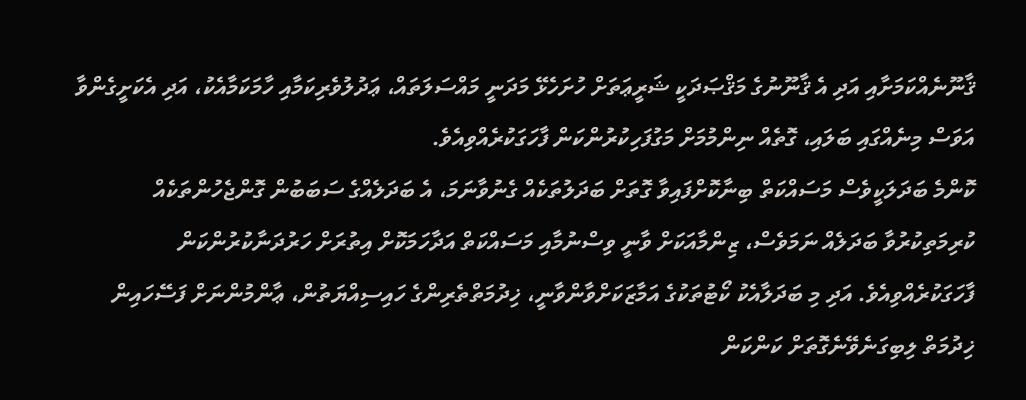ޤާނޫނެއްކަމަށާއި އަދި އެ ޤާނޫނުގެ މަޤްޞަދަކީ ޝަރީޢަތަށް ހުށަހެޅޭ މަދަނީ މައްސަލަތައް، ޢަދުލުވެރިކަމާއި ހާމަކަމާއެކު، އަދި އެކަށީގެންވާ އަވަސް މިނެއްގައި ބަލައި، ގޮތެއް ނިންމުމަށް މަގުފަހިކުރުންކަން ފާހަގަކުރެއްވިއެވެ.
ކޮންމެ ބަދަލަކީވެސް މަސައްކަތް ބިނާކޮށްފައިވާ ގޮތަށް ބަދަލުތަކެއް ގެނުވާނަމަ، އެ ބަދަލެއްގެ ސަބަބުން ގޮންޖެހުންތަކެއް ކުރިމަތިކުރުވާ ބަދަލެއް ނަމަވެސް، ޒިންމާއަކަށް ވާނީ ވިސްނުމާއި މަސައްކަތް އަދާހަމަކޮށް އިތުރަށް ހަރުދަނާކުރުންކަން ފާހަގަކުރެއްވިއެވެ. އަދި މި ބަދަލާއެކު ކޯޓުތަކުގެ އަމާޒަކަށްވާންވާނީ، ޚިދުމަތްތެރިންގެ ހައިސިއްޔަތުން، ޢާންމުންނަށް ފަސޭހައިން ޚިދުމަތް ލިބިގަނެވޭނެގޮތަށް ކަންކަން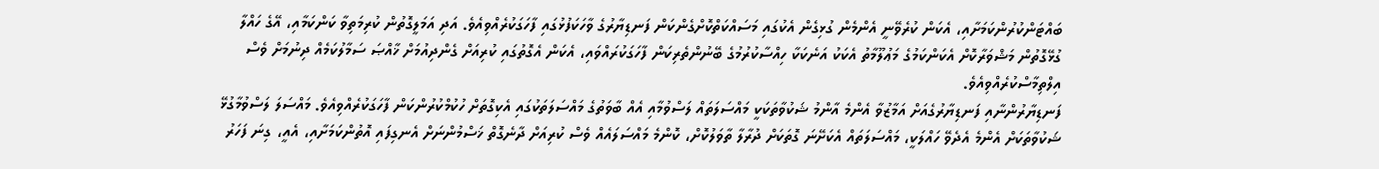ބައްޓަންކުރުންކަމަށާއި، އެކަން ކުރެވޭނީ އެންމެން ގުޅިގެން އެކުގައި މަސައްކަތްކޮށްގެންކަން ފަނޑިޔާރުގެ ވާހަކަފުޅުގައި ފާހަގަކުރެއްވިއެވެ. އަދި އަމަލީގޮތުން ކުރިމަތިވާ ކަންކަމާއި، އޭގެ ހައްލާ ގުޅޭގޮތުން މަޝްވަރާކޮށް އެކަންކަމުގެ މަޢުލޫމާތު އެކަކު އަނެކަކާ ހިއްސާކުރުމުގެ ބޭނުންތެރިކަން ފާހަގަކުރައްވައި، އެކަން އެގޮތުގައި ކުރިއަށް ގެންދިއުމަށް ޚާއްޞަ ސަމާލުކަމެއް ދިނުމަށް ވެސް އިލްތިމާސްކުރެއްވިއެވެ.
ފަނޑިޔާރުންނާއި ފަނޑިޔާރުގެއަށް އަމާޒުވާ އެންމެ އާންމު ޝަކުވާތަކަކީ މައްސަލަތައް ލަސްވުމާއި އެއް ބާވަތުގެ މައްސަލަތަކުގައި އެކިގޮތަށް ހުކުމްކުރުންކަން ފާހަގަކުރެއްވިއެވެ. މައްސަލަ ލަސްވުމާގުޅޭ ޝަކުވާތަކަށް އެންމެ އެދެވޭ ހައްލަކީ، މައްސަލަތައް އެކަށޭނަ ގޮތަކަށް ދުރާލާ ތާވަލުކޮށް، ކޮންމެ މައްސަލައެއް ވެސް ކުރިއަށް ދާނެގޮތް ޚަސްމުންނަށް އެނގިފައި އޮތުންކަމަށާއި، އެއީ، ގިނަ ފަހަރު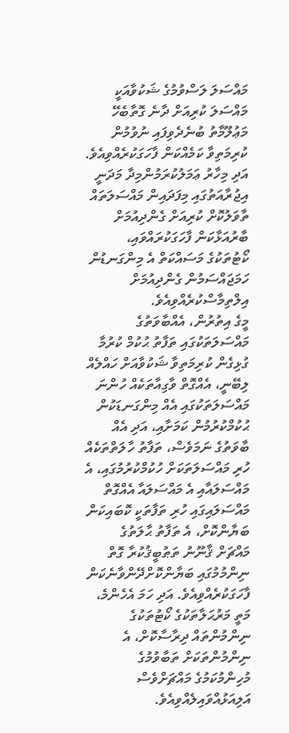މައްސަލަ ލަސްވުމުގެ ޝަކުވާއަކީ މައްސަލަ ކުރިއަށް ދާނެ ގޮތާބެހޭ މަޢުލޫމާތު ބުނެދެވިފައި ނުވުމުން ކުރިމަތިވާ ކަމެއްކަން ފާހަގަކުރެއްވިއެވެ. އަދި މިހާރު ޢަމަލުކުރަމުންމިދާ މަދަނީ އިޖުރާއަތުގައި މިފަދައިން މައްސަލަތައް ތާވަލުކޮށް ކުރިއަށް ގެންދިއުމަށް ބާރުއަޅާކަން ފާހަގަކުރައްވައި، ކޯޓުތަކުގެ މަސައްކަތް އެ މިންގަނޑުން ހަމަޖައްސަމުން ގެންދިއުމަށް އިލްތިމާސްކުރެއްވިއެވެ.
މީގެ އިތުރުން، އެއްބާވަތުގެ މައްސަލަތަކުގައި ތަފާތު ޙުކުމް ކުރުމާ ގުޅިގެން ކުރިމަތިވާ ޝަކުވާއަށް ހައްލެއް ލިބޭނީ، އެއްގޮތް ވާގިއާތަކެއް ހުންނަ މައްސަލަތަކުގައި އެއް މިންގަނޑަކުން ޙުކުމްކުރުމުން ކަމަށާއި، އަދި އެއް ބާވަތުގެ ނަމަވެސް، ތަފާތު ހާލަތްތަކެއް ހުރި މައްސަލަތަކަށް ހުކުމްކުރުމުގައި، އެ މައްސަލައާއި އެ މައްސަލައާ އެއްގޮތް މައްސަލައިގައި ހުރި ތަފާތަކީ ކޮބައިކަން ބަޔާންކޮށް، އެ ތަފާތު ޙާލަތުގެ މައްޗަށް ޤާނޫނު ތަޠުބީޤުކުރާ ގޮތް ނިންމުމުގައި ބަޔާންކޮށްދޭންވާނެކަން ފާހަގަކުރެއްވިއެވެ. އަދި ހަމަ އެހެންމެ، މަތީ މަރުޙަލާތަކުގެ ކޯޓުތަކުގެ ނިންމުންތައް ދިރާސާކޮށް، އެ ނިންމުންތަކަށް ތަބާވުމުގެ މުހިންމުކަމުގެ މައްޗަށްވެސް އަލިއަޅުއްވައިލެއްވިއެވެ.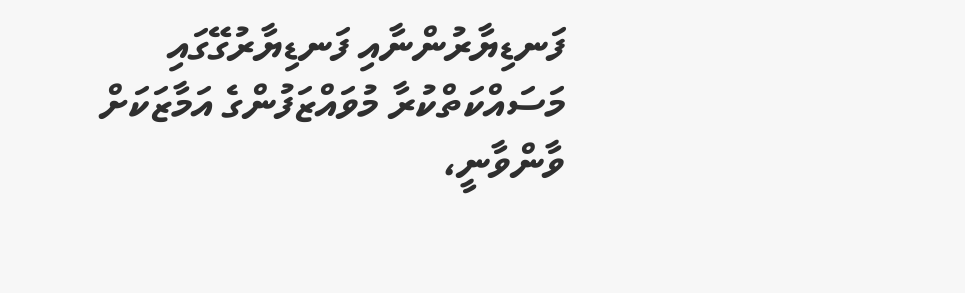ފަނޑިޔާރުންނާއި ފަނޑިޔާރުގޭގައި މަސައްކަތްކުރާ މުވައްޒަފުންގެ އަމާޒަކަށް ވާންވާނީ،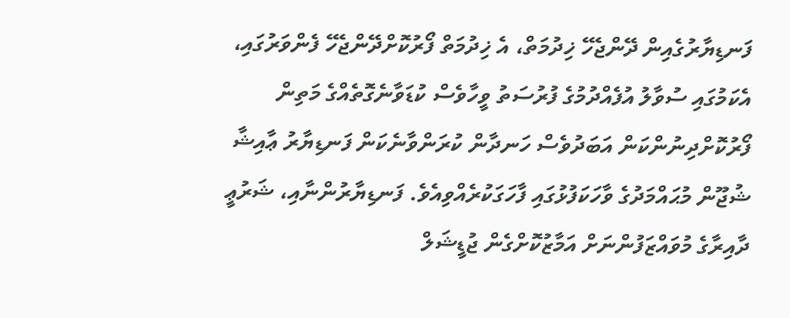ފަނޑިޔާރުގެއިން ދޭންޖެހޭ ޚިދުމަތް، އެ ޚިދުމަތް ފޯރުކޮށްދޭންޖެހޭ ފެންވަރުގައި، އެކަމުގައި ސުވާލު އުފެއްދުމުގެ ފުރުސަތު ވީހާވެސް ކުޑަވާނެގޮތެއްގެ މަތިން ފޯރުކޮށްދިނުންކަން އަބަދުވެސް ހަނދާން ކުރަންވާނެކަން ފަނޑިޔާރު ޢާއިޝާ ޝުޖޫން މުޙައްމަދުގެ ވާހަކަފުޅުގައި ފާހަގަކުރެއްވިއެވެ. ފަނޑިޔާރުންނާއި، ޝަރުޢީ ދާއިރާގެ މުވައްޒަފުންނަށް އަމާޒުކޮށްގެން ޖުޑީޝަލް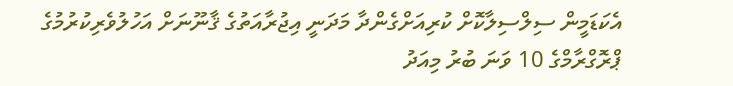އެކަޑަމީން ސިލްސިލާކޮށް ކުރިއަށްގެންދާ މަދަނީ އިޖުރާއަތުގެ ޤާނޫނަށް އަހުލުވެރިކުރުމުގެ ޕްރޮގްރާމްގެ 10 ވަނަ ބުރު މިއަދު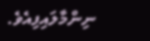ނިންމާލައިފިއެވެ.